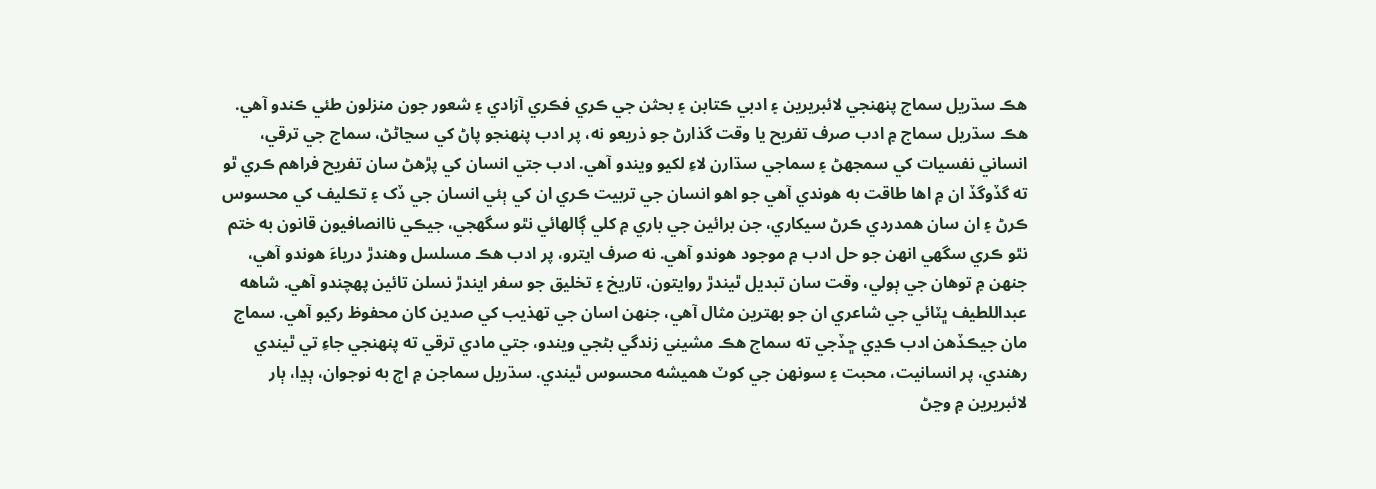هڪ سڌريل سماج پنهنجي لائبريرين ۽ ادبي ڪتابن ۽ بحثن جي ڪري فڪري آزادي ۽ شعور جون منزلون طئي ڪندو آهي. هڪ سڌريل سماج ۾ ادب صرف تفريح يا وقت گذارڻ جو ذريعو نه، پر ادب پنهنجو پاڻ کي سڃاڻڻ، سماج جي ترقي، انساني نفسيات کي سمجهڻ ۽ سماجي سڌارن لاءِ لکيو ويندو آهي. ادب جتي انسان کي پڙهڻ سان تفريح فراهم ڪري ٿو ته گڏوگڏ ان ۾ اها طاقت به هوندي آهي جو اهو انسان جي تربيت ڪري ان کي ٻئي انسان جي ڏک ۽ تڪليف کي محسوس ڪرڻ ۽ ان سان همدردي ڪرڻ سيکاري، جن برائين جي باري ۾ کلي ڳالهائي نٿو سگهجي، جيڪي ناانصافيون قانون به ختم نٿو ڪري سگهي انهن جو حل ادب ۾ موجود هوندو آهي. نه صرف ايترو، پر ادب هڪ مسلسل وهندڙ درياءَ هوندو آهي، جنهن ۾ توهان جي ٻولي، وقت سان تبديل ٿيندڙ روايتون، تاريخ ۽ تخليق جو سفر ايندڙ نسلن تائين پهچندو آهي. شاهه عبداللطيف ڀٽائي جي شاعري ان جو بهترين مثال آهي، جنهن اسان جي تهذيب کي صدين کان محفوظ رکيو آهي. سماج مان جيڪڏهن ادب ڪڍي ڇڏجي ته سماج هڪ مشيني زندگي بڻجي ويندو، جتي مادي ترقي ته پنهنجي جاءِ تي ٿيندي رهندي، پر انسانيت، محبت ۽ سونهن جي کوٽ هميشه محسوس ٿيندي. سڌريل سماجن ۾ اڄ به نوجوان، ٻڍا، ٻار لائبريرين ۾ وڃڻ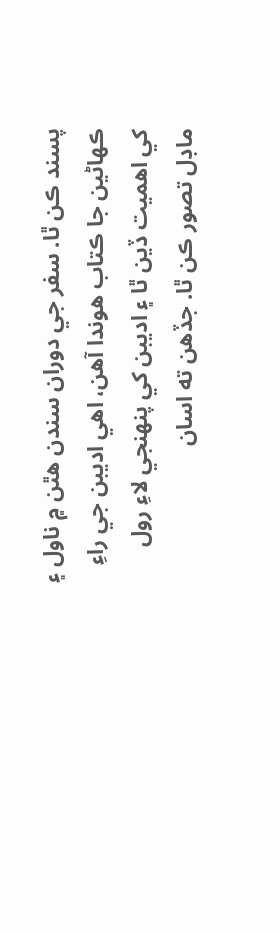پسند ڪن ٿا. سفر جي دوران سندن هٿن ۾ ناول ۽ ڪهاڻين جا ڪتاب هوندا آهن، اهي اديبن جي راءِ کي اهميت ڏين ٿا ۽ اديبن کي پنهنجي لاءِ رول ماڊل تصور ڪن ٿا. جڏهن ته اسان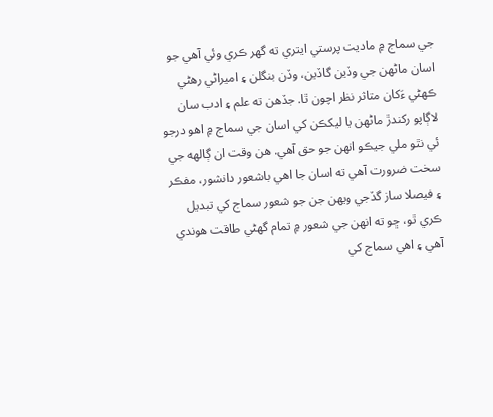جي سماج ۾ ماديت پرستي ايتري ته گهر ڪري وئي آهي جو اسان ماڻهن جي وڏين گاڏين، وڏن بنگلن ۽ اميراڻي رهڻي ڪهڻي ءَکان متاثر نظر اچون ٿا. جڏهن ته علم ۽ ادب سان لاڳاپو رکندڙ ماڻهن يا ليکڪن کي اسان جي سماج ۾ اهو درجو ئي نٿو ملي جيڪو انهن جو حق آهي. هن وقت ان ڳالهه جي سخت ضرورت آهي ته اسان جا اهي باشعور دانشور، مفڪر ۽ فيصلا ساز گڏجي ويهن جن جو شعور سماج کي تبديل ڪري ٿو، ڇو ته انهن جي شعور ۾ تمام گهڻي طاقت هوندي آهي ۽ اهي سماج کي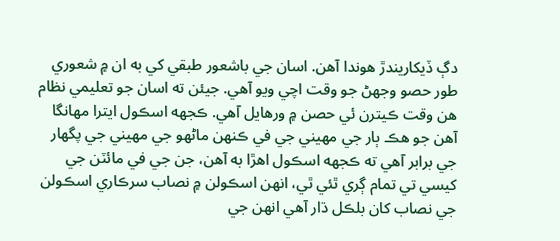دڳ ڏيکاريندڙ هوندا آهن. اسان جي باشعور طبقي کي به ان ۾ شعوري طور حصو وجهڻ جو وقت اچي ويو آهي. جيئن ته اسان جو تعليمي نظام هن وقت ڪيترن ئي حصن ۾ ورهايل آهي. ڪجهه اسڪول ايترا مهانگا آهن جو هڪ ٻار جي مهيني جي في ڪنهن ماڻهو جي مهيني جي پگهار جي برابر آهي ته ڪجهه اسڪول اهڙا به آهن، جن جي في مائٽن جي کيسي تي تمام ڳري ٿئي ٿي، انهن اسڪولن ۾ نصاب سرڪاري اسڪولن جي نصاب کان بلڪل ڌار آهي انهن جي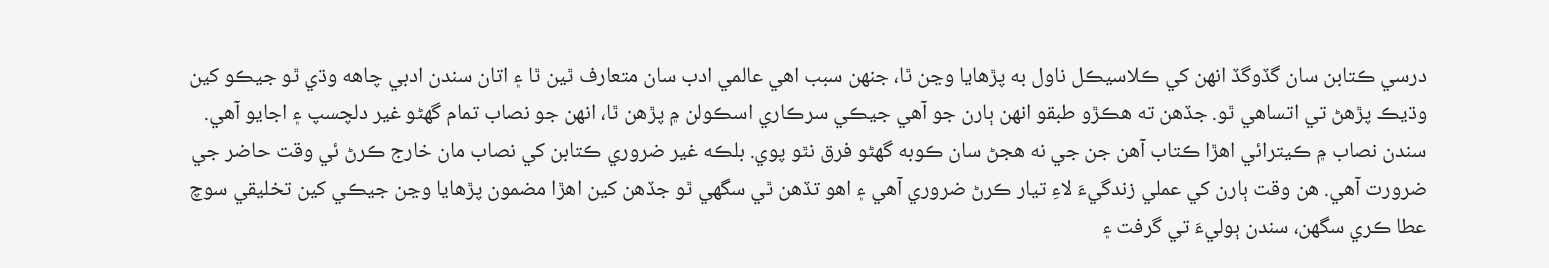درسي ڪتابن سان گڏوگڏ انهن کي ڪلاسيڪل ناول به پڙهايا وڃن ٿا، جنهن سبب اهي عالمي ادب سان متعارف ٿين ٿا ۽ اتان سندن ادبي چاهه وڌي ٿو جيڪو کين وڌيڪ پڙهڻ تي اتساهي ٿو. جڏهن ته هڪڙو طبقو انهن ٻارن جو آهي جيڪي سرڪاري اسڪولن ۾ پڙهن ٿا، انهن جو نصاب تمام گهڻو غير دلچسپ ۽ اجايو آهي. سندن نصاب ۾ ڪيترائي اهڙا ڪتاب آهن جن جي نه هجڻ سان ڪوبه گهڻو فرق نٿو پوي. بلڪه غير ضروري ڪتابن کي نصاب مان خارج ڪرڻ ئي وقت حاضر جي ضرورت آهي. هن وقت ٻارن کي عملي زندگيءَ لاءِ تيار ڪرڻ ضروري آهي ۽ اهو تڏهن ٿي سگهي ٿو جڏهن کين اهڙا مضمون پڙهايا وڃن جيڪي کين تخليقي سوچ عطا ڪري سگهن، سندن ٻوليءَ تي گرفت ۽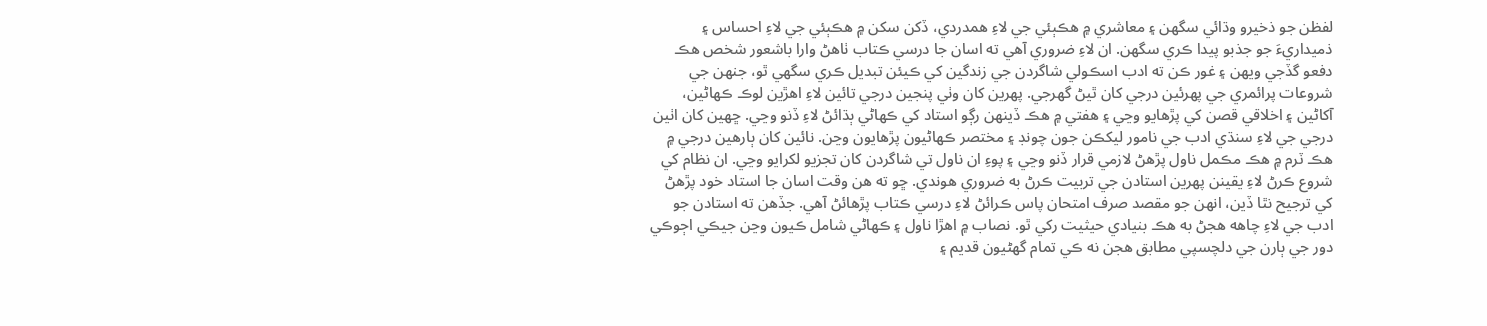لفظن جو ذخيرو وڌائي سگهن ۽ معاشري ۾ هڪٻئي جي لاءِ همدردي، ڏکن سکن ۾ هڪٻئي جي لاءِ احساس ۽ ذميداريءَ جو جذبو پيدا ڪري سگهن. ان لاءِ ضروري آهي ته اسان جا درسي ڪتاب ٺاهڻ وارا باشعور شخص هڪ دفعو گڏجي ويهن ۽ غور ڪن ته ادب اسڪولي شاگردن جي زندگين کي ڪيئن تبديل ڪري سگهي ٿو، جنهن جي شروعات پرائمري جي پهرئين درجي کان ٿيڻ گهرجي. پهرين کان وٺي پنجين درجي تائين لاءِ اهڙين لوڪ ڪهاڻين، آکاڻين ۽ اخلاقي قصن کي پڙهايو وڃي ۽ هفتي ۾ هڪ ڏينهن رڳو استاد کي ڪهاڻي ٻڌائڻ لاءِ ڏنو وڃي. ڇهين کان اٺين درجي جي لاءِ سنڌي ادب جي نامور ليکڪن جون چونڊ ۽ مختصر ڪهاڻيون پڙهايون وڃن. نائين کان ٻارهين درجي ۾ هڪ ٽرم ۾ هڪ مڪمل ناول پڙهڻ لازمي قرار ڏنو وڃي ۽ پوءِ ان ناول تي شاگردن کان تجزيو لکرايو وڃي. ان نظام کي شروع ڪرڻ لاءِ يقينن پهرين استادن جي تربيت ڪرڻ به ضروري هوندي. ڇو ته هن وقت اسان جا استاد خود پڙهڻ کي ترجيح نٿا ڏين، انهن جو مقصد صرف امتحان پاس ڪرائڻ لاءِ درسي ڪتاب پڙهائڻ آهي. جڏهن ته استادن جو ادب جي لاءِ چاهه هجڻ به هڪ بنيادي حيثيت رکي ٿو. نصاب ۾ اهڙا ناول ۽ ڪهاڻي شامل ڪيون وڃن جيڪي اڄوڪي دور جي ٻارن جي دلچسپي مطابق هجن نه ڪي تمام گهڻيون قديم ۽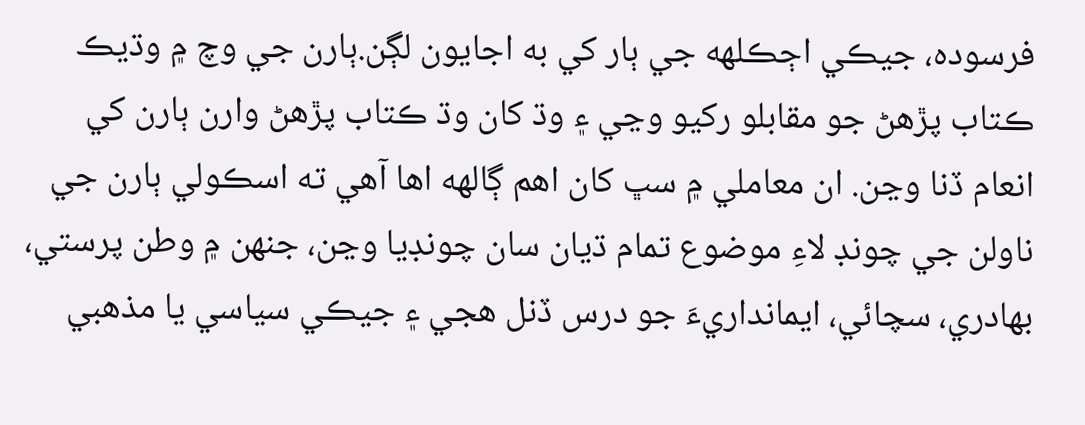فرسوده، جيڪي اڄڪلهه جي ٻار کي به اجايون لڳن.ٻارن جي وچ ۾ وڌيڪ ڪتاب پڙهڻ جو مقابلو رکيو وڃي ۽ وڌ کان وڌ ڪتاب پڙهڻ وارن ٻارن کي انعام ڏنا وڃن. ان معاملي ۾ سڀ کان اهم ڳالهه اها آهي ته اسڪولي ٻارن جي ناولن جي چونڊ لاءِ موضوع تمام ڌيان سان چونڊيا وڃن، جنهن ۾ وطن پرستي، بهادري، سچائي، ايمانداريءَ جو درس ڏنل هجي ۽ جيڪي سياسي يا مذهبي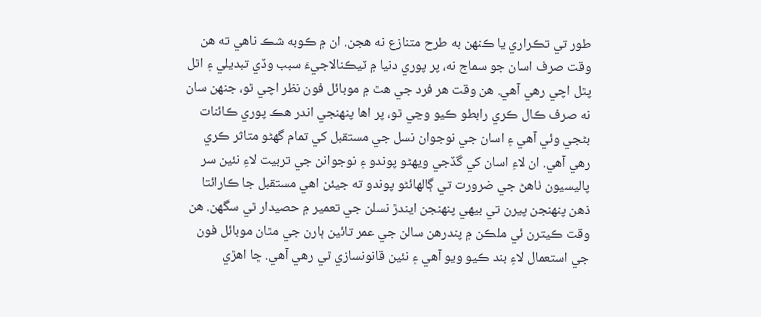طور تي تڪراري يا ڪنهن به طرح متنازع نه هجن. ان ۾ ڪوبه شڪ ناهي ته هن وقت صرف اسان جو سماج نه، پر پوري دنيا ۾ ٽيڪنالاجيءَ سبب وڏي تبديلي ۽ اٿل پٿل اچي رهي آهي. هن وقت هر فرد جي هٿ ۾ موبائل فون نظر اچي ٿو، جنهن سان نه صرف ڪال ڪري رابطو ڪيو وڃي ٿو، پر اها پنهنجي اندر هڪ پوري ڪائنات بڻجي وئي آهي ۽ اسان جي نوجوان نسل جي مستقبل کي تمام گهڻو متاثر ڪري رهي آهي. ان لاءِ اسان کي گڏجي ويهڻو پوندو ۽ نوجوانن جي تربيت لاءِ نئين سر پاليسيون ٺاهڻ جي ضرورت تي ڳالهائڻو پوندو ته جيئن اهي مستقبل جا ڪارائتا ذهن پنهنجن پيرن تي بيهي پنهنجن ايندڙ نسلن جي تعمير ۾ حصيدار ٿي سگهن. هن وقت ڪيترن ئي ملڪن ۾ پندرهن سالن جي عمر تائين ٻارن جي مٿان موبائل فون جي استعمال لاءِ بند ڪيو ويو آهي ۽ نئين قانونسازي ٿي رهي آهي. ڇا اهڙي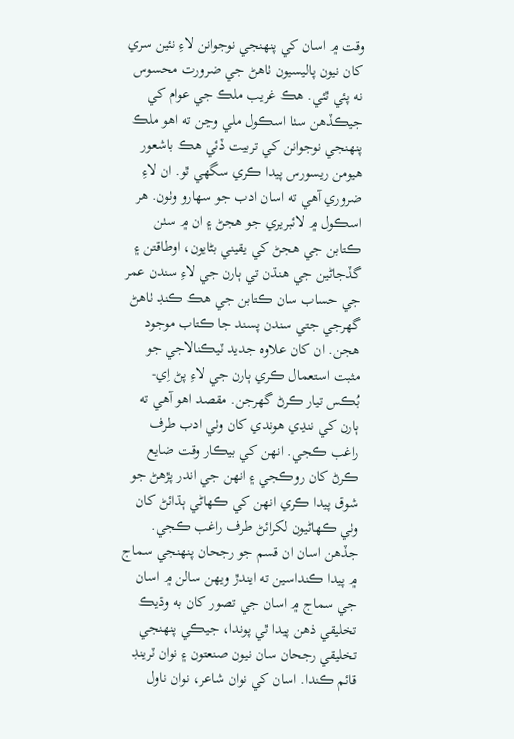وقت ۾ اسان کي پنهنجي نوجوانن لاءِ نئين سري کان نيون پاليسيون ٺاهڻ جي ضرورت محسوس نه پئي ٿئي. هڪ غريب ملڪ جي عوام کي جيڪڏهن سٺا اسڪول ملي وڃن ته اهو ملڪ پنهنجي نوجوانن کي تربيت ڏئي هڪ باشعور هيومن ريسورس پيدا ڪري سگهي ٿو. ان لاءِ ضروري آهي ته اسان ادب جو سهارو وٺون. هر اسڪول ۾ لائبريري جو هجڻ ۽ ان ۾ سٺن ڪتابن جي هجڻ کي يقيني بڻايون، اوطاقتن ۽ گڏجاڻين جي هنڌن تي ٻارن جي لاءِ سندن عمر جي حساب سان ڪتابن جي هڪ ڪنڊ ٺاهڻ گهرجي جتي سندن پسند جا ڪتاب موجود هجن. ان کان علاوه جديد ٽيڪنالاجي جو مثبت استعمال ڪري ٻارن جي لاءِ پڻ اِي-بُڪس تيار ڪرڻ گهرجن. مقصد اهو آهي ته ٻارن کي ننڍي هوندي کان وٺي ادب طرف راغب ڪجي. انهن کي بيڪار وقت ضايع ڪرڻ کان روڪجي ۽ انهن جي اندر پڙهڻ جو شوق پيدا ڪري انهن کي ڪهاڻي ٻڌائڻ کان وٺي ڪهاڻيون لکرائڻ طرف راغب ڪجي. جڏهن اسان ان قسم جو رجحان پنهنجي سماج ۾ پيدا ڪنداسين ته ايندڙ ويهن سالن ۾ اسان جي سماج ۾ اسان جي تصور کان به وڌيڪ تخليقي ذهن پيدا ٿي پوندا، جيڪي پنهنجي تخليقي رجحان سان نيون صنعتون ۽ نوان ٽرينڊ قائم ڪندا. اسان کي نوان شاعر، نوان ناول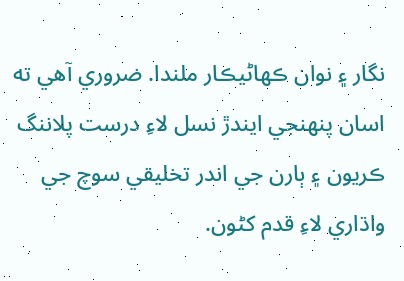نگار ۽ نوان ڪهاڻيڪار ملندا. ضروري آهي ته اسان پنهنجي ايندڙ نسل لاءِ درست پلاننگ ڪريون ۽ ٻارن جي اندر تخليقي سوچ جي واڌاري لاءِ قدم کڻون.